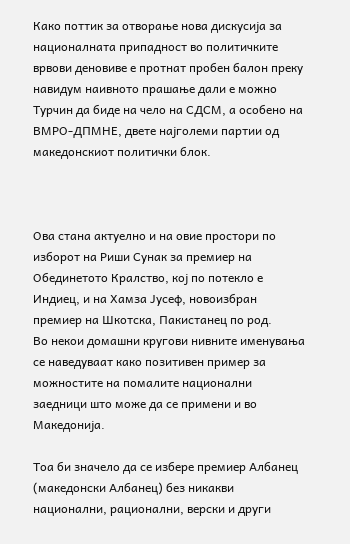Како поттик за отворање нова дискусија за националната припадност во политичките врвови деновиве е протнат пробен балон преку навидум наивното прашање дали е можно Турчин да биде на чело на СДСМ, а особено на ВМРО-ДПМНЕ, двете најголеми партии од македонскиот политички блок.



Ова стана актуелно и на овие простори по изборот на Риши Сунак за премиер на Обединетото Кралство, кој по потекло е Индиец, и на Хамза Јусеф, новоизбран премиер на Шкотска, Пакистанец по род.
Во некои домашни кругови нивните именувања се наведуваат како позитивен пример за можностите на помалите национални заедници што може да се примени и во Македонија.

Тоа би значело да се избере премиер Албанец (македонски Албанец) без никакви национални, рационални, верски и други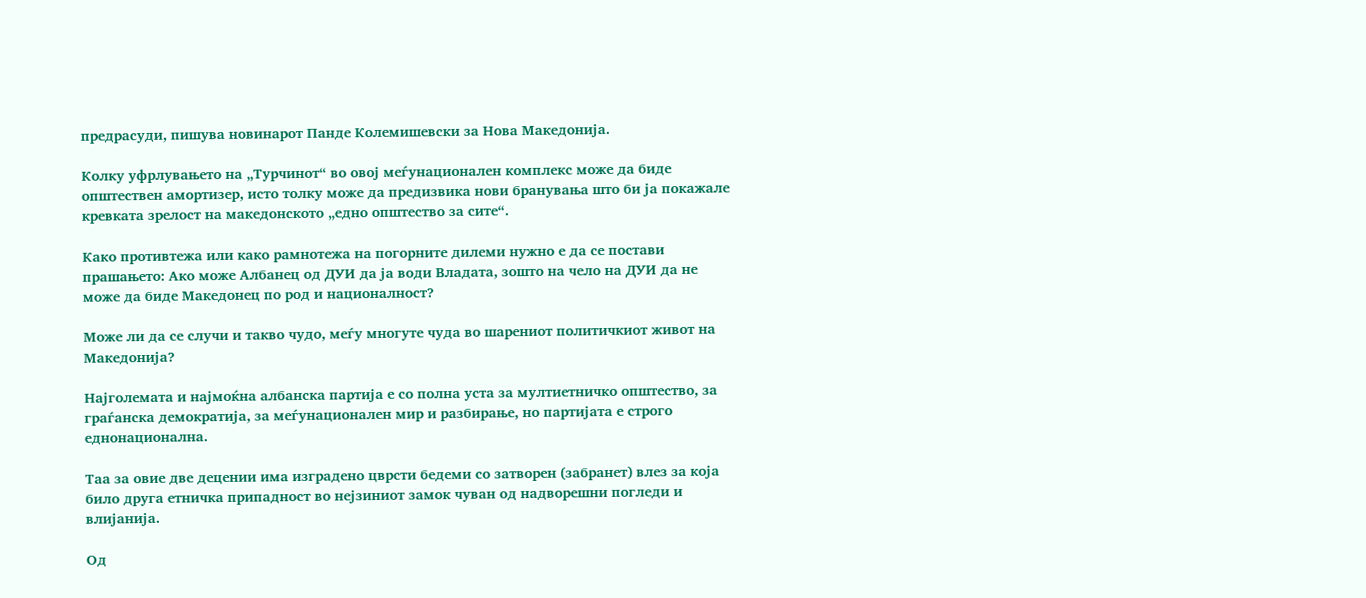предрасуди, пишува новинарот Панде Колемишевски за Нова Македонија.

Колку уфрлувањето на „Турчинот“ во овој меѓунационален комплекс може да биде општествен амортизер, исто толку може да предизвика нови бранувања што би ја покажале кревката зрелост на македонското „едно општество за сите“.

Како противтежа или како рамнотежа на погорните дилеми нужно е да се постави прашањето: Ако може Албанец од ДУИ да ја води Владата, зошто на чело на ДУИ да не може да биде Македонец по род и националност?

Може ли да се случи и такво чудо, меѓу многуте чуда во шарениот политичкиот живот на Македонија?

Најголемата и најмоќна албанска партија е со полна уста за мултиетничко општество, за граѓанска демократија, за меѓунационален мир и разбирање, но партијата е строго еднонационална.

Таа за овие две децении има изградено цврсти бедеми со затворен (забранет) влез за која било друга етничка припадност во нејзиниот замок чуван од надворешни погледи и влијанија.

Од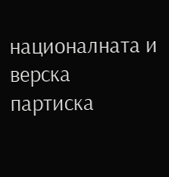националната и верска партиска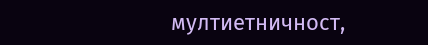мултиетничност,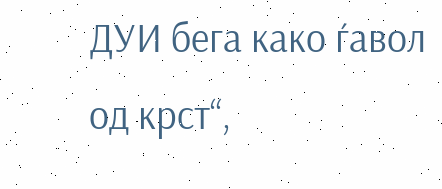ДУИ бега како ѓавол од крст“,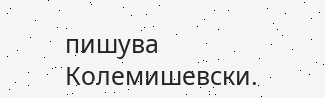пишува Колемишевски.